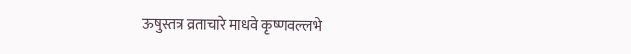ऊषुस्तत्र व्रताचारे माधवे कृष्णवल्लभे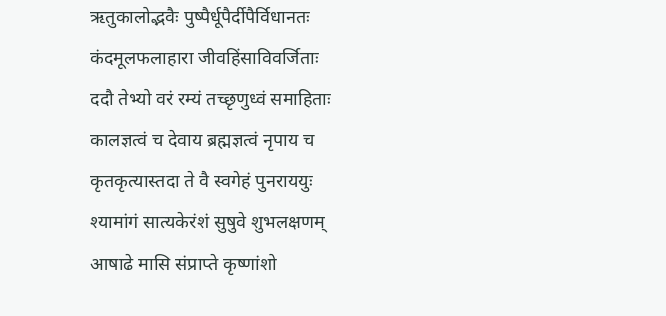ऋतुकालोद्भवैः पुष्पैर्धूपैर्दीपैर्विधानतः
कंदमूलफलाहारा जीवहिंसाविवर्जिताः
ददौ तेभ्यो वरं रम्यं तच्छृणुध्वं समाहिताः
कालज्ञत्वं च देवाय ब्रह्मज्ञत्वं नृपाय च
कृतकृत्यास्तदा ते वै स्वगेहं पुनराययुः
श्यामांगं सात्यकेरंशं सुषुवे शुभलक्षणम्
आषाढे मासि संप्राप्ते कृष्णांशो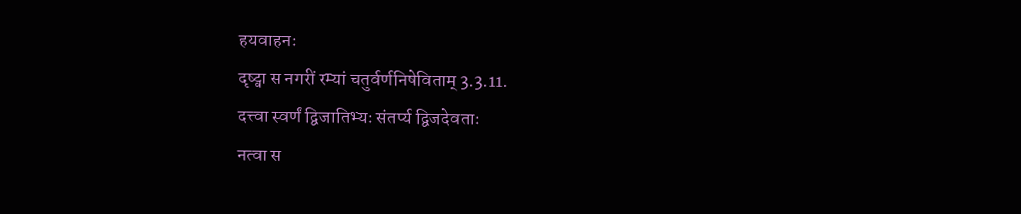हयवाहनः
दृष्ट्वा स नगरीं रम्यां चतुर्वर्णनिषेविताम् 3.3.11.
दत्त्वा स्वर्णं द्विजातिभ्यः संतर्प्य द्विजदेवताः
नत्वा स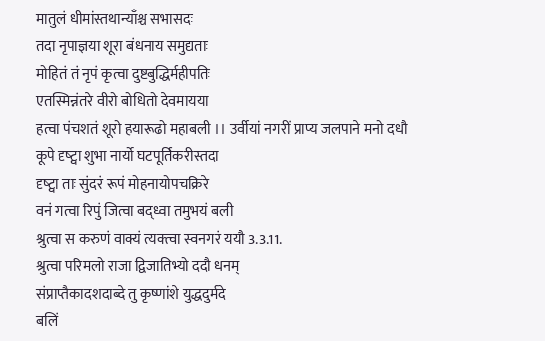मातुलं धीमांस्तथान्याँश्च सभासदः
तदा नृपाज्ञया शूरा बंधनाय समुद्यताः
मोहितं तं नृपं कृत्वा दुष्टबुद्धिर्महीपतिः
एतस्मिन्नंतरे वीरो बोधितो देवमायया
हत्वा पंचशतं शूरो हयारूढो महाबली ।। उर्वीयां नगरीं प्राप्य जलपाने मनो दधौ
कूपे दृष्ट्वा शुभा नार्यो घटपूर्तिकरीस्तदा
दृष्ट्वा ताः सुंदरं रूपं मोहनायोपचक्रिरे
वनं गत्वा रिपुं जित्वा बद्ध्वा तमुभयं बली
श्रुत्वा स करुणं वाक्यं त्यक्त्वा स्वनगरं ययौ 3.3.11.
श्रुत्वा परिमलो राजा द्विजातिभ्यो ददौ धनम्
संप्राप्तैकादशदाब्दे तु कृष्णांशे युद्धदुर्मदे
बलिं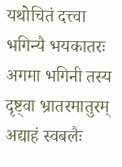यथोचितं दत्त्वा भगिन्यै भयकातरः
अगमा भगिनी तस्य दृष्ट्वा भ्रातरमातुरम्
अद्याहं स्वबलैः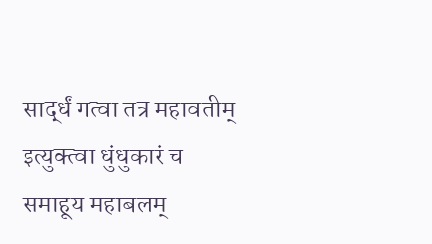सार्द्धं गत्वा तत्र महावतीम्
इत्युक्त्वा धुंधुकारं च समाहूय महाबलम्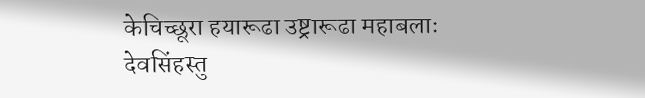केचिच्छूरा हयारूढा उष्ट्रारूढा महाबलाः
देवसिंहस्तु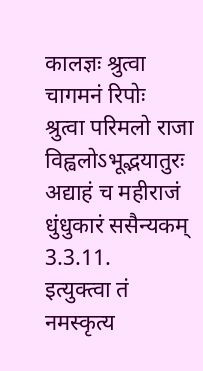कालज्ञः श्रुत्वा चागमनं रिपोः
श्रुत्वा परिमलो राजा विह्वलोऽभूद्भयातुरः
अद्याहं च महीराजं धुंधुकारं ससैन्यकम् 3.3.11.
इत्युक्त्वा तं नमस्कृत्य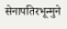सेनापतिरभून्मुने